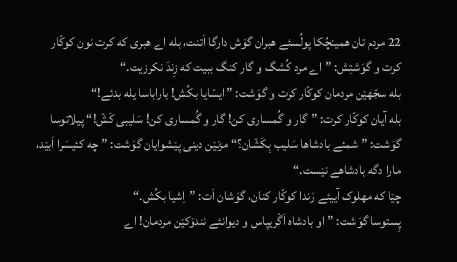22 مردم تان همینچُکا پولُسئے هبران گۆش دارگا اَتنت، بله اے هبری که کرت نون کوکّار کرت و گوَشتِش: ”اے مرد کُشگ و گار کنگ ببیت که زِندَ نکرزیت.“
بله سجّهێن مردمان کوکّار کرت و گوَشت: ”ایسّایا بکُش! باراباسا یله بدئے!“
بله آیان کوکّار کرت: ”گار و گُمساری کن! گار و گُمساری کن! سَلیبی کَشّ!“ پیلاتوسا گوَشت: ”شمئے بادشاها سَلیب بِکَشّان؟“ مزنێن دینی پێشوایان گوَشت: ”چه کئیسَرا اَبێد، مارا دگه بادشاهے نێست.“
چێا که مهلوک آییئے رَندا کوکّار کنان، گوَشان اَت: ”اِشیا بکُش.“
پِستوسا گوَشت: ”او بادشاه اَگْریپاس و دیوانئے نندۆکێن مردمان! اے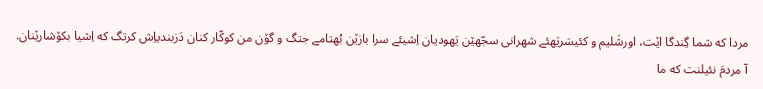مردا که شما گِندگا اێت، اورشَلیم و کئیسَریَهئے شهرانی سجّهێن یَهودیان اِشیئے سرا بازێن بُهتامے جتگ و گۆن من کوکّار کنان دَزبندیاِش کرتگ که اِشیا بکۆشارێنان.
آ مردمَ نئیلنت که ما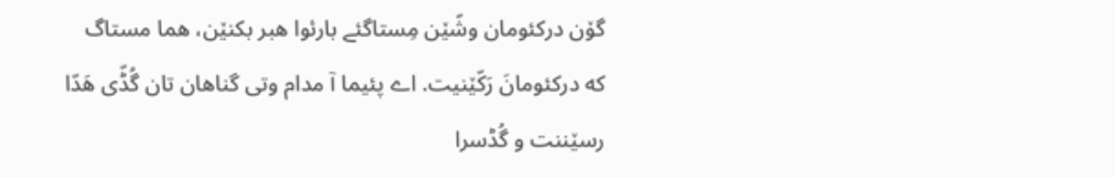گۆن درکئومان وشّێن مِستاگئے بارئوا هبر بکنێن، هما مستاگ که درکئومانَ رَکّێنیت. اے پئیما آ مدام وتی گناهان تان گُڈّی هَدّا رسێننت و گُڈسرا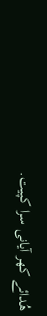هُدائے کهر آیانی سرا کپیت.